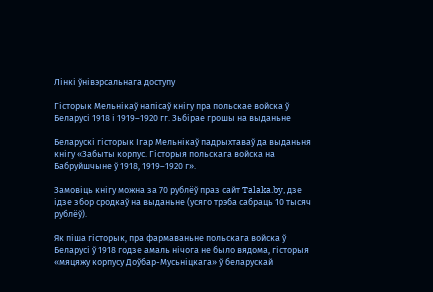Лінкі ўнівэрсальнага доступу

Гісторык Мельнікаў напісаў кнігу пра польскае войска ў Беларусі 1918 і 1919–1920 гг. Зьбірае грошы на выданьне

Беларускі гісторык Ігар Мельнікаў падрыхтаваў да выданьня кнігу «Забыты корпус. Гісторыя польскага войска на Бабруйшчыне ў 1918, 1919–1920 г».

Замовіць кнігу можна за 70 рублёў праз сайт Talaka.by, дзе ідзе збор сродкаў на выданьне (усяго трэба сабраць 10 тысяч рублёў).

Як піша гісторык, пра фармаваньне польскага войска ў Беларусі ў 1918 годзе амаль нічога не было вядома, гісторыя «мяцяжу корпусу Доўбар-Мусьніцкага» ў беларускай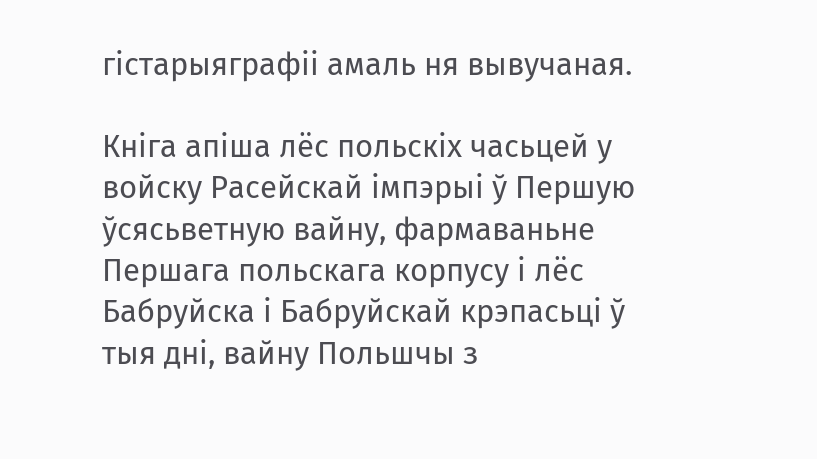гістарыяграфіі амаль ня вывучаная.

Кніга апіша лёс польскіх часьцей у войску Расейскай імпэрыі ў Першую ўсясьветную вайну, фармаваньне Першага польскага корпусу і лёс Бабруйска і Бабруйскай крэпасьці ў тыя дні, вайну Польшчы з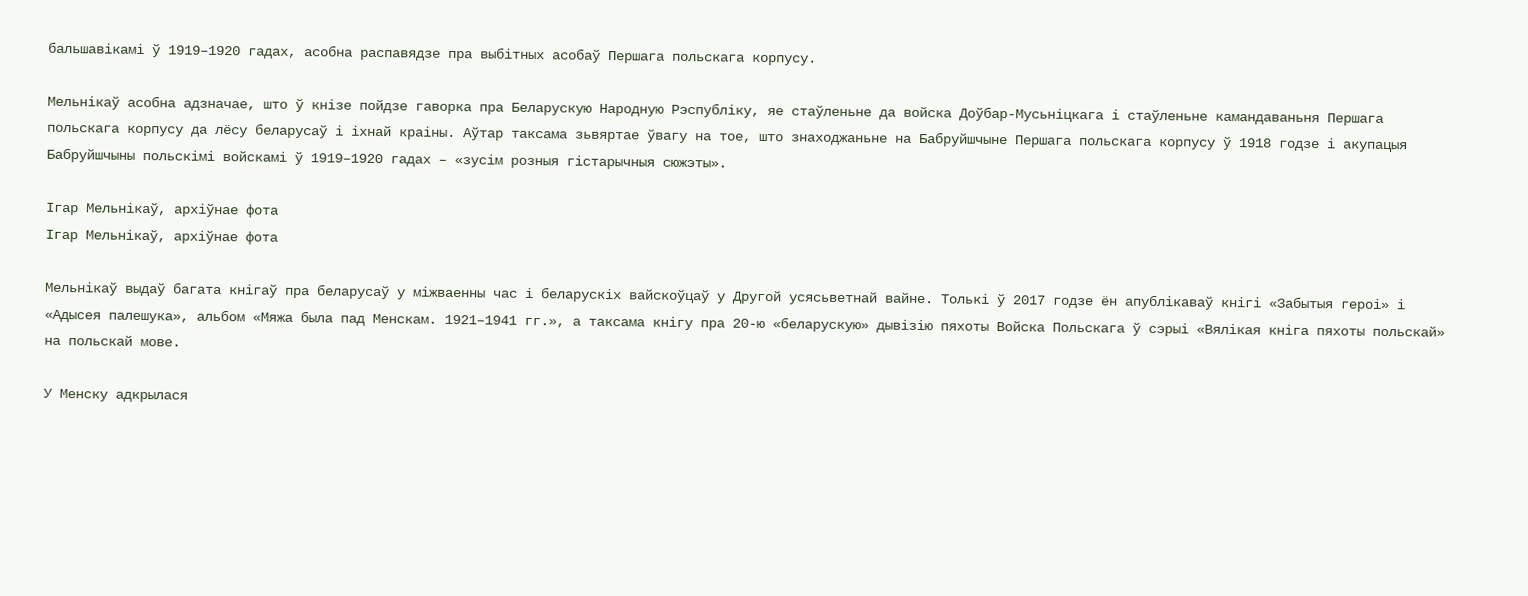бальшавікамі ў 1919–1920 гадах, асобна распавядзе пра выбітных асобаў Першага польскага корпусу.

Мельнікаў асобна адзначае, што ў кнізе пойдзе гаворка пра Беларускую Народную Рэспубліку, яе стаўленьне да войска Доўбар-Мусьніцкага і стаўленьне камандаваньня Першага польскага корпусу да лёсу беларусаў і іхнай краіны. Аўтар таксама зьвяртае ўвагу на тое, што знаходжаньне на Бабруйшчыне Першага польскага корпусу ў 1918 годзе і акупацыя Бабруйшчыны польскімі войскамі ў 1919–1920 гадах – «зусім розныя гістарычныя сюжэты».

Ігар Мельнікаў, архіўнае фота
Ігар Мельнікаў, архіўнае фота

Мельнікаў выдаў багата кнігаў пра беларусаў у міжваенны час і беларускіх вайскоўцаў у Другой усясьветнай вайне. Толькі ў 2017 годзе ён апублікаваў кнігі «Забытыя героі» і «Адысея палешука», альбом «Мяжа была пад Менскам. 1921–1941 гг.», а таксама кнігу пра 20-ю «беларускую» дывізію пяхоты Войска Польскага ў сэрыі «Вялікая кніга пяхоты польскай» на польскай мове.

У Менску адкрылася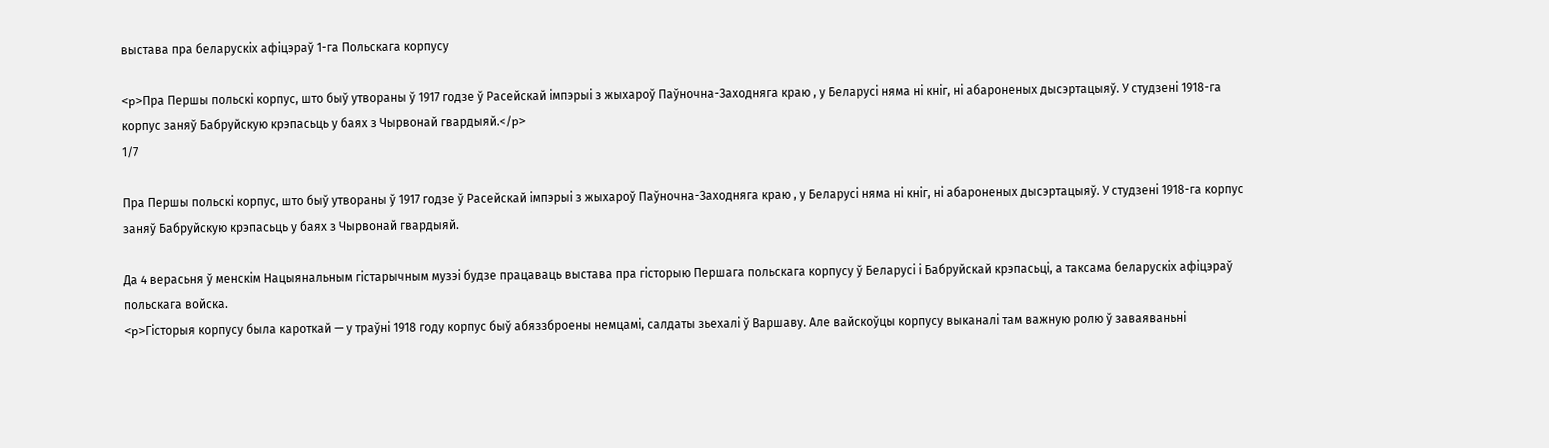выстава пра беларускіх афіцэраў 1-га Польскага корпусу

<p>Пра Першы польскі корпус, што быў утвораны ў 1917 годзе ў Расейскай імпэрыі з жыхароў Паўночна-Заходняга краю , у Беларусі няма ні кніг, ні абароненых дысэртацыяў. У студзені 1918-га корпус заняў Бабруйскую крэпасьць у баях з Чырвонай гвардыяй.</p>
1/7

Пра Першы польскі корпус, што быў утвораны ў 1917 годзе ў Расейскай імпэрыі з жыхароў Паўночна-Заходняга краю , у Беларусі няма ні кніг, ні абароненых дысэртацыяў. У студзені 1918-га корпус заняў Бабруйскую крэпасьць у баях з Чырвонай гвардыяй.

Да 4 верасьня ў менскім Нацыянальным гістарычным музэі будзе працаваць выстава пра гісторыю Першага польскага корпусу ў Беларусі і Бабруйскай крэпасьці, а таксама беларускіх афіцэраў польскага войска.
<p>Гісторыя корпусу была кароткай — у траўні 1918 году корпус быў абяззброены немцамі, салдаты зьехалі ў Варшаву. Але вайскоўцы корпусу выканалі там важную ролю ў заваяваньні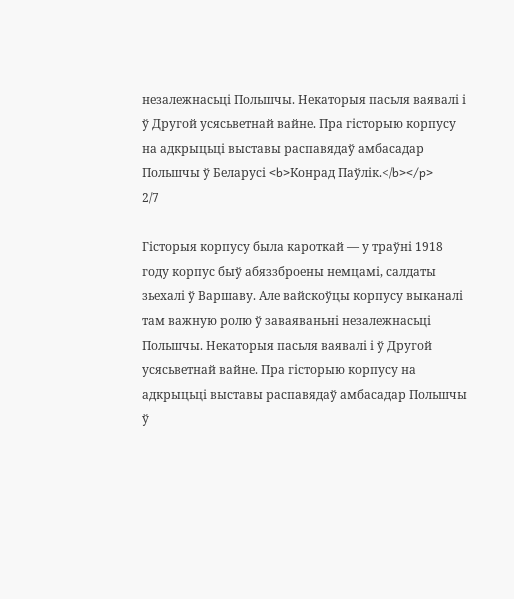незалежнасьці Польшчы. Некаторыя пасьля ваявалі і ў Другой усясьветнай вайне. Пра гісторыю корпусу на адкрыцьці выставы распавядаў амбасадар Польшчы ў Беларусі <b>Конрад Паўлік.</b></p>
2/7

Гісторыя корпусу была кароткай — у траўні 1918 году корпус быў абяззброены немцамі, салдаты зьехалі ў Варшаву. Але вайскоўцы корпусу выканалі там важную ролю ў заваяваньні незалежнасьці Польшчы. Некаторыя пасьля ваявалі і ў Другой усясьветнай вайне. Пра гісторыю корпусу на адкрыцьці выставы распавядаў амбасадар Польшчы ў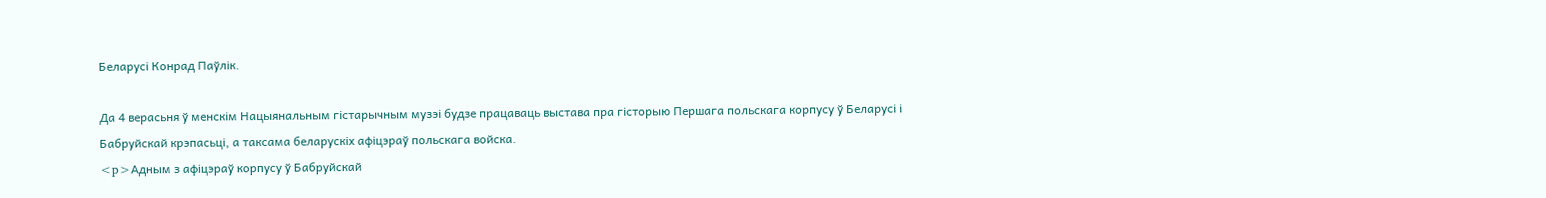Беларусі Конрад Паўлік.

Да 4 верасьня ў менскім Нацыянальным гістарычным музэі будзе працаваць выстава пра гісторыю Першага польскага корпусу ў Беларусі і Бабруйскай крэпасьці, а таксама беларускіх афіцэраў польскага войска.
<p>Адным з афіцэраў корпусу ў Бабруйскай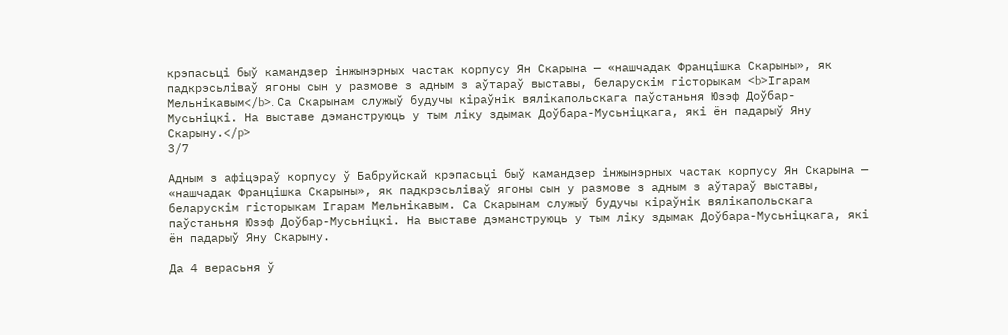крэпасьці быў камандзер інжынэрных частак корпусу Ян Скарына — «нашчадак Францішка Скарыны», як падкрэсьліваў ягоны сын у размове з адным з аўтараў выставы, беларускім гісторыкам <b>Ігарам Мельнікавым</b>. Са Скарынам служыў будучы кіраўнік вялікапольскага паўстаньня Юзэф Доўбар-Мусьніцкі. На выставе дэманструюць у тым ліку здымак Доўбара-Мусьніцкага, які ён падарыў Яну Скарыну.</p>
3/7

Адным з афіцэраў корпусу ў Бабруйскай крэпасьці быў камандзер інжынэрных частак корпусу Ян Скарына — «нашчадак Францішка Скарыны», як падкрэсьліваў ягоны сын у размове з адным з аўтараў выставы, беларускім гісторыкам Ігарам Мельнікавым. Са Скарынам служыў будучы кіраўнік вялікапольскага паўстаньня Юзэф Доўбар-Мусьніцкі. На выставе дэманструюць у тым ліку здымак Доўбара-Мусьніцкага, які ён падарыў Яну Скарыну.

Да 4 верасьня ў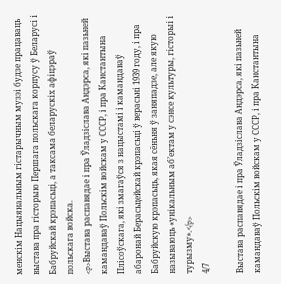менскім Нацыянальным гістарычным музэі будзе працаваць выстава пра гісторыю Першага польскага корпусу ў Беларусі і Бабруйскай крэпасьці, а таксама беларускіх афіцэраў польскага войска.
<p>Выстава распавядае і пра Ўладзіслава Андэрса, які пазьней камандаваў Польскім войскам у СССР, і пра Канстантына Плісоўскага, які змагаўся з нацыстамі і камандаваў абаронай Берасьцейскай крэпасьці ў верасьні 1939 году, і пра Бабруйскую крэпасьць, якая сёньня ў заняпадзе, але якую называюць «унікальным аб’ектам у сэнсе культуры, гісторыі і турызму».</p>
4/7

Выстава распавядае і пра Ўладзіслава Андэрса, які пазьней камандаваў Польскім войскам у СССР, і пра Канстантына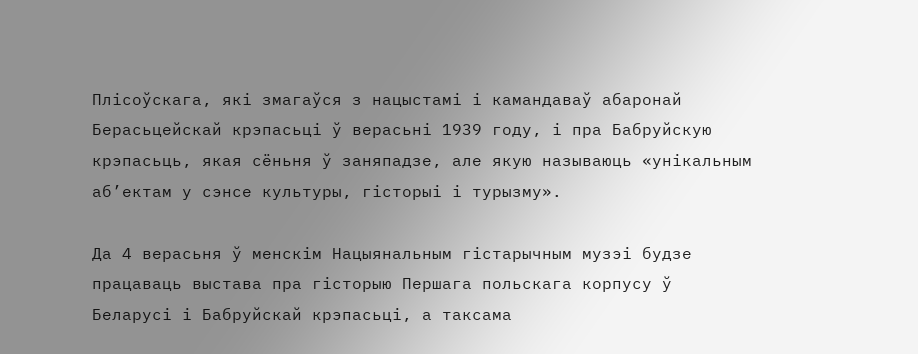Плісоўскага, які змагаўся з нацыстамі і камандаваў абаронай Берасьцейскай крэпасьці ў верасьні 1939 году, і пра Бабруйскую крэпасьць, якая сёньня ў заняпадзе, але якую называюць «унікальным аб’ектам у сэнсе культуры, гісторыі і турызму».

Да 4 верасьня ў менскім Нацыянальным гістарычным музэі будзе працаваць выстава пра гісторыю Першага польскага корпусу ў Беларусі і Бабруйскай крэпасьці, а таксама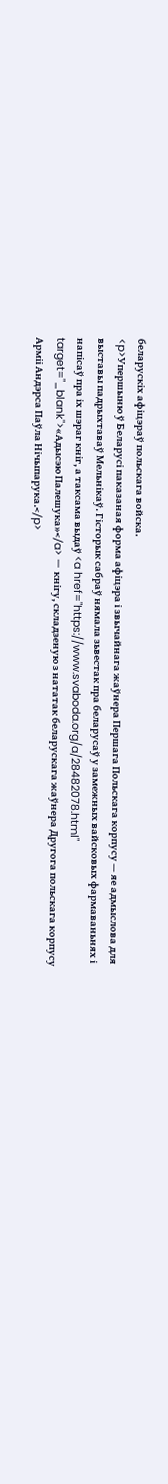беларускіх афіцэраў польскага войска.
<p>Упершыню ў Беларусі паказаная форма афіцэра і звычайнага жаўнера Першага Польскага корпусу — яе адмыслова для выставы падрыхтаваў Мельнікаў. Гісторык сабраў нямала зьвестак пра беларусаў у замежных вайсковых фармаваньнях і напісаў пра іх шэраг кніг, а таксама выдаў <a href="https://www.svaboda.org/a/28482078.html" target="_blank">«Адысэю Палешука»</a> — кнігу, складзеную з нататак беларускага жаўнера Другога польскага корпусу Арміі Андэрса Паўла Нічыпарука.</p>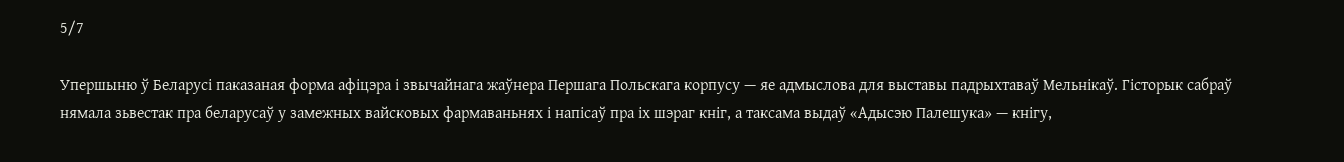5/7

Упершыню ў Беларусі паказаная форма афіцэра і звычайнага жаўнера Першага Польскага корпусу — яе адмыслова для выставы падрыхтаваў Мельнікаў. Гісторык сабраў нямала зьвестак пра беларусаў у замежных вайсковых фармаваньнях і напісаў пра іх шэраг кніг, а таксама выдаў «Адысэю Палешука» — кнігу,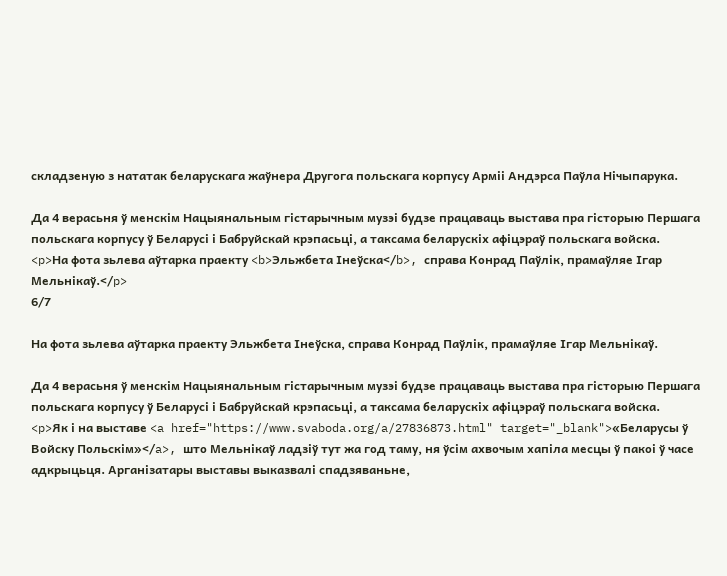складзеную з нататак беларускага жаўнера Другога польскага корпусу Арміі Андэрса Паўла Нічыпарука.

Да 4 верасьня ў менскім Нацыянальным гістарычным музэі будзе працаваць выстава пра гісторыю Першага польскага корпусу ў Беларусі і Бабруйскай крэпасьці, а таксама беларускіх афіцэраў польскага войска.
<p>На фота зьлева аўтарка праекту <b>Эльжбета Інеўска</b>, справа Конрад Паўлік, прамаўляе Ігар Мельнікаў.</p>
6/7

На фота зьлева аўтарка праекту Эльжбета Інеўска, справа Конрад Паўлік, прамаўляе Ігар Мельнікаў.

Да 4 верасьня ў менскім Нацыянальным гістарычным музэі будзе працаваць выстава пра гісторыю Першага польскага корпусу ў Беларусі і Бабруйскай крэпасьці, а таксама беларускіх афіцэраў польскага войска.
<p>Як і на выставе <a href="https://www.svaboda.org/a/27836873.html" target="_blank">«Беларусы ў Войску Польскім»</a>, што Мельнікаў ладзіў тут жа год таму, ня ўсім ахвочым хапіла месцы ў пакоі ў часе адкрыцьця. Арганізатары выставы выказвалі спадзяваньне,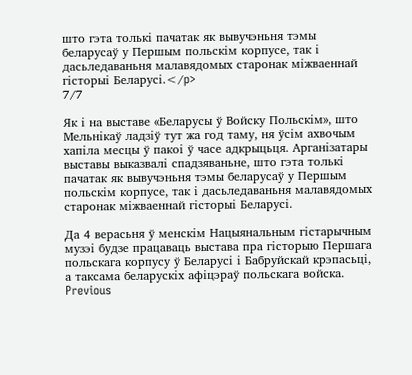што гэта толькі пачатак як вывучэньня тэмы беларусаў у Першым польскім корпусе, так і дасьледаваньня малавядомых старонак міжваеннай гісторыі Беларусі.</p>
7/7

Як і на выставе «Беларусы ў Войску Польскім», што Мельнікаў ладзіў тут жа год таму, ня ўсім ахвочым хапіла месцы ў пакоі ў часе адкрыцьця. Арганізатары выставы выказвалі спадзяваньне, што гэта толькі пачатак як вывучэньня тэмы беларусаў у Першым польскім корпусе, так і дасьледаваньня малавядомых старонак міжваеннай гісторыі Беларусі.

Да 4 верасьня ў менскім Нацыянальным гістарычным музэі будзе працаваць выстава пра гісторыю Першага польскага корпусу ў Беларусі і Бабруйскай крэпасьці, а таксама беларускіх афіцэраў польскага войска.
Previous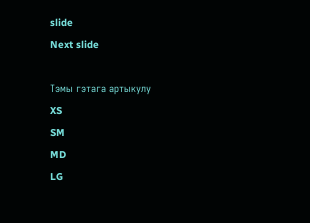slide
Next slide

Тэмы гэтага артыкулу
XS
SM
MD
LG